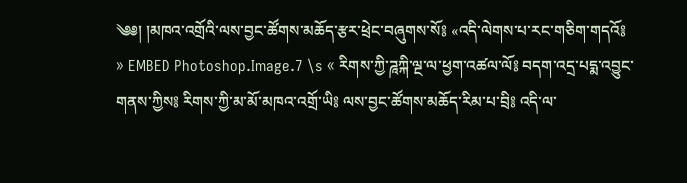༄༅། །མཁའ་འགྲོའི་ལས་བྱང་ཚོགས་མཆོད་རྩར་ཕྲེང་བཞུགས་སོ༔ «འདི་ལེགས་པ་རང་གཅིག་གདའོ༔
» EMBED Photoshop.Image.7 \s « རིགས་ཀྱི་ཌཱཀྐི་ལྔ་ལ་ཕྱག་འཚལ་ལོ༔ བདག་འདྲ་པདྨ་འབྱུང་གནས་ཀྱིས༔ རིགས་ཀྱི་མ་མོ་མཁའ་འགྲོ་ཡི༔ ལས་བྱང་ཚོགས་མཆོད་རིམ་པ་བྲི༔ འདི་ལ་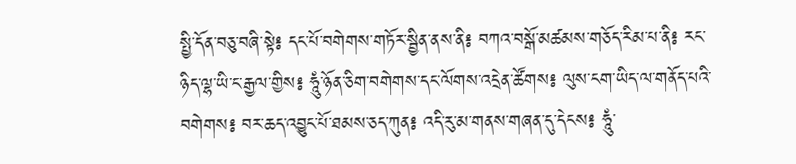སྤྱི་དོན་བཅུ་བཞི་སྟེ༔ དང་པོ་བགེགས་གཏོར་སྦྱིན་ནས་ནི༔ བཀའ་བསྒོ་མཚམས་གཅོད་རིམ་པ་ནི༔ རང་ཉིད་ལྷ་ཡི་ང་རྒྱལ་གྱིས༔ ཧཱུཾ་ཉོན་ཅིག་བགེགས་དང་ལོགས་འདྲེན་ཚོགས༔ ལུས་ངག་ཡིད་ལ་གནོད་པའི་བགེགས༔ བར་ཆད་འབྱུང་པོ་ཐམས་ཅད་ཀུན༔ འདི་རུ་མ་གནས་གཞན་དུ་དེངས༔ ཧཱུཾ་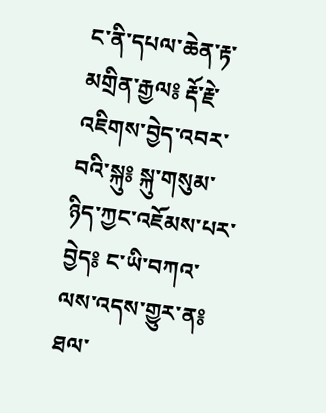ང་ནི་དཔལ་ཆེན་རྟ་མགྲིན་རྒྱལ༔ རྡོ་རྗེ་འཇིགས་བྱེད་འབར་བའི་སྐུ༔ སྐུ་གསུམ་ཉིད་ཀྱང་འཇོམས་པར་བྱེད༔ ང་ཡི་བཀའ་ལས་འདས་གྱུར་ན༔ ཐལ་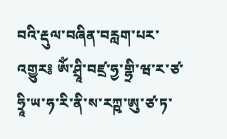བའི་རྡུལ་བཞིན་བརླག་པར་འགྱུར༔ ཨོཾ་ཤྲཱི་བཛྲ་ཧྱ་གྷྲི་ཝ་ར་ཙ་ཧྲཱི་ཡ་ཧ་རི་ནི་ས་རཀྵ་ཨུ་ཙ་ཏ་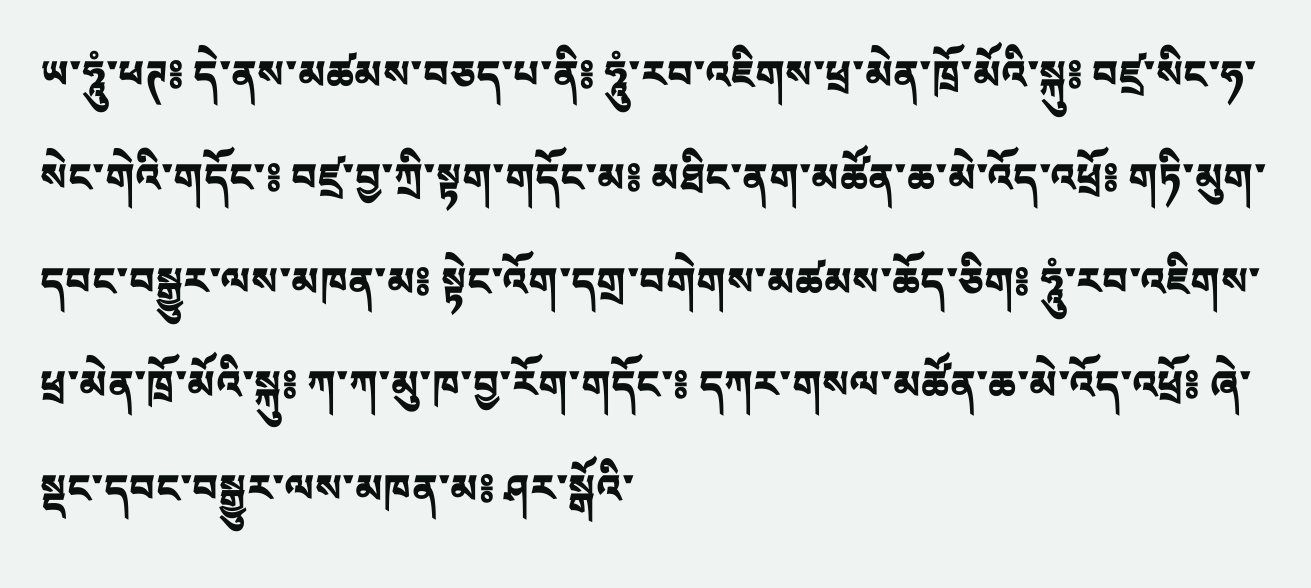ཡ་ཧཱུཾ་ཕཊ༔ དེ་ནས་མཚམས་བཅད་པ་ནི༔ ཧཱུཾ་རབ་འཇིགས་ཕྲ་མེན་ཁྲོ་མོའི་སྐུ༔ བཛྲ་སིང་ཧ་སེང་གེའི་གདོང་༔ བཛྲ་བྱ་ཀྲི་སྟག་གདོང་མ༔ མཐིང་ནག་མཚོན་ཆ་མེ་འོད་འཕྲོ༔ གཏི་མུག་དབང་བསྒྱུར་ལས་མཁན་མ༔ སྟེང་འོག་དགྲ་བགེགས་མཚམས་ཆོད་ཅིག༔ ཧཱུཾ་རབ་འཇིགས་ཕྲ་མེན་ཁྲོ་མོའི་སྐུ༔ ཀ་ཀ་མུ་ཁ་བྱ་རོག་གདོང་༔ དཀར་གསལ་མཚོན་ཆ་མེ་འོད་འཕྲོ༔ ཞེ་སྡང་དབང་བསྒྱུར་ལས་མཁན་མ༔ ཤར་སྒོའི་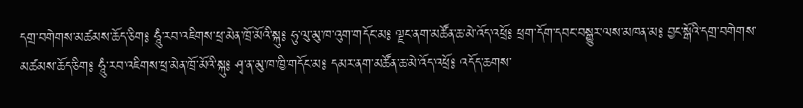དགྲ་བགེགས་མཚམས་ཆོད་ཅིག༔ ཧཱུཾ་རབ་འཇིགས་ཕྲ་མེན་ཁྲོ་མོའི་སྐུ༔ ཧུ་ལུ་མུ་ཁ་འུག་གདོང་མ༔ ལྗང་ནག་མཚོན་ཆ་མེ་འོད་འཕྲོ༔ ཕྲག་དོག་དབང་བསྒྱུར་ལས་མཁན་མ༔ བྱང་སྒོའི་དགྲ་བགེགས་མཚམས་ཆོད་ཅིག༔ ཧཱུཾ་རབ་འཇིགས་ཕྲ་མེན་ཁྲོ་མོའི་སྐུ༔ ཤྭ་ན་མུ་ཁ་ཁྱི་གདོང་མ༔ དམར་ནག་མཚོན་ཆ་མེ་འོད་འཕྲོ༔ འདོད་ཆགས་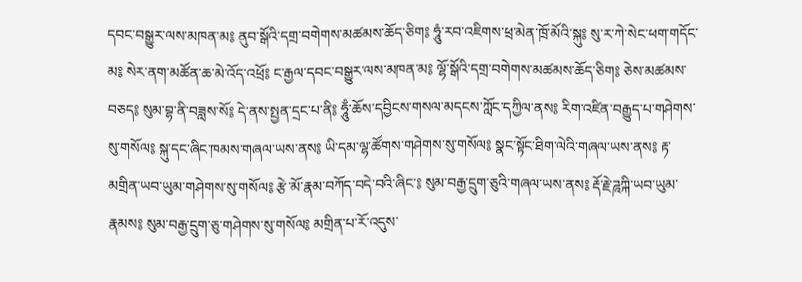དབང་བསྒྱུར་ལས་མཁན་མ༔ ནུབ་སྒོའི་དགྲ་བགེགས་མཚམས་ཆོད་ཅིག༔ ཧཱུཾ་རབ་འཇིགས་ཕྲ་མེན་ཁྲོ་མོའི་སྐུ༔ སུ་ར་ཀེ་སེང་ཕག་གདོང་མ༔ སེར་ནག་མཚོན་ཆ་མེ་འོད་འཕྲོ༔ ང་རྒྱལ་དབང་བསྒྱུར་ལས་མཁན་མ༔ ལྷོ་སྒོའི་དགྲ་བགེགས་མཚམས་ཆོད་ཅིག༔ ཅེས་མཚམས་བཅད༔ སུམ་བྷ་ནི་བཟླས་སོ༔ དེ་ནས་སྤྱན་དྲང་པ་ནི༔ ཧཱུྃ་ཆོས་དབྱིངས་གསལ་མདངས་ཀློང་དཀྱིལ་ནས༔ རིག་འཛིན་བརྒྱུད་པ་གཤེགས་སུ་གསོལ༔ སྐུ་དང་ཞིང་ཁམས་གཞལ་ཡས་ནས༔ ཡི་དམ་ལྷ་ཚོགས་གཤེགས་སུ་གསོལ༔ སྣང་སྟོང་ཐིག་ལེའི་གཞལ་ཡས་ནས༔ རྟ་མགྲིན་ཡབ་ཡུམ་གཤེགས་སུ་གསོལ༔ རྩེ་མོ་རྣམ་བཀོད་བདེ་བའི་ཞིང་༔ སུམ་བརྒྱ་དྲུག་ཅུའི་གཞལ་ཡས་ནས༔ རྡོ་རྗེ་ཌཱཀྐི་ཡབ་ཡུམ་རྣམས༔ སུམ་བརྒྱ་དྲུག་ཅུ་གཤེགས་སུ་གསོལ༔ མགྲིན་པ་རོ་འདུས་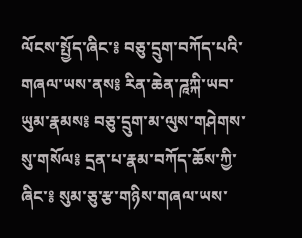ལོངས་སྤྱོད་ཞིང་༔ བཅུ་དྲུག་བཀོད་པའི་གཞལ་ཡས་ནས༔ རིན་ཆེན་ཌཱཀྐི་ཡབ་ཡུམ་རྣམས༔ བཅུ་དྲུག་མ་ལུས་གཤེགས་སུ་གསོལ༔ དྲན་པ་རྣམ་བཀོད་ཆོས་ཀྱི་ཞིང་༔ སུམ་ཅུ་རྩ་གཉིས་གཞལ་ཡས་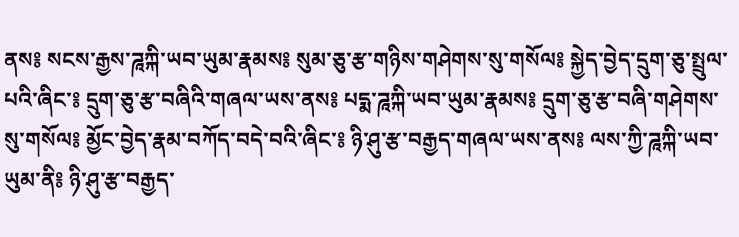ནས༔ སངས་རྒྱས་ཌཱཀྐི་ཡབ་ཡུམ་རྣམས༔ སུམ་ཅུ་རྩ་གཉིས་གཤེགས་སུ་གསོལ༔ སྐྱེད་བྱེད་དྲུག་ཅུ་སྤྲུལ་པའི་ཞིང་༔ དྲུག་ཅུ་རྩ་བཞིའི་གཞལ་ཡས་ནས༔ པདྨ་ཌཱཀྐི་ཡབ་ཡུམ་རྣམས༔ དྲུག་ཅུ་རྩ་བཞི་གཤེགས་སུ་གསོལ༔ མྱོང་བྱེད་རྣམ་བཀོད་བདེ་བའི་ཞིང་༔ ཉི་ཤུ་རྩ་བརྒྱད་གཞལ་ཡས་ནས༔ ལས་ཀྱི་ཌཱཀྐི་ཡབ་ཡུམ་ནི༔ ཉི་ཤུ་རྩ་བརྒྱད་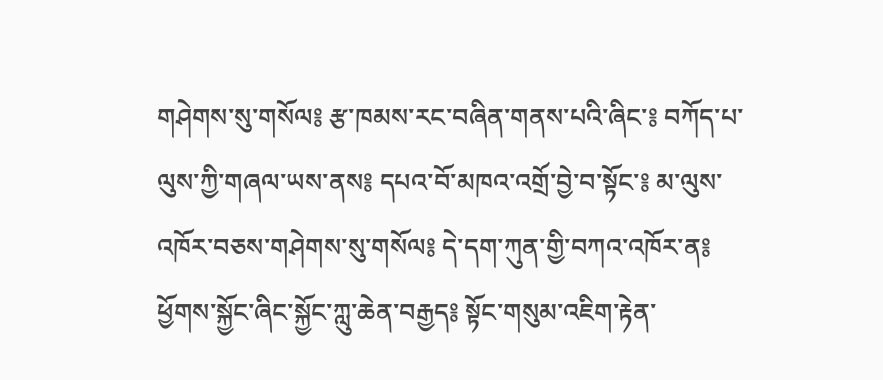གཤེགས་སུ་གསོལ༔ རྩ་ཁམས་རང་བཞིན་གནས་པའི་ཞིང་༔ བཀོད་པ་ལུས་ཀྱི་གཞལ་ཡས་ནས༔ དཔའ་བོ་མཁའ་འགྲོ་བྱེ་བ་སྟོང་༔ མ་ལུས་འཁོར་བཅས་གཤེགས་སུ་གསོལ༔ དེ་དག་ཀུན་གྱི་བཀའ་འཁོར་ན༔ ཕྱོགས་སྐྱོང་ཞིང་སྐྱོང་ཀླུ་ཆེན་བརྒྱད༔ སྟོང་གསུམ་འཇིག་རྟེན་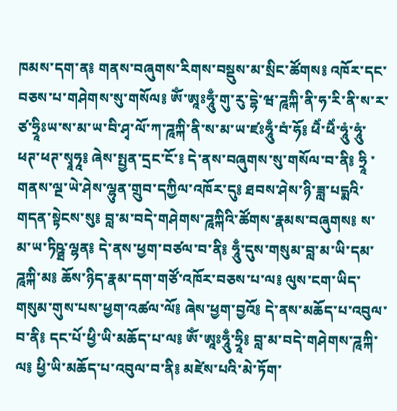ཁམས་དག་ན༔ གནས་བཞུགས་རིགས་བསྡུས་མ་སྲིང་ཚོགས༔ འཁོར་དང་བཅས་པ་གཤེགས་སུ་གསོལ༔ ཨོཾ་ཨཱཿཧཱུྃ་གུ་རུ་དྷེ་ཝ་ཌཱཀྐི་ནི་ཧ་རི་ནི་ས་ར་ཙ་ཧྲཱིཿཡ་ས་མ་ཡ་བི་ཤྭ་ལོ་ཀ་ཌཱཀྐི་ནི་ས་མ་ཡ་ཛཿཧཱུྃ་བཾ་ཧོ༔ ཕཻཾ་ཕཻཾ་ཧཱུཾ་ཧཱུཾ་ཕཊ་ཕཊ་སྭཱཧཱ༔ ཞེས་སྤྱན་དྲང་ངོ་༔ དེ་ནས་བཞུགས་སུ་གསོལ་བ་ནི༔ ཧྲཱི ་གནས་ལྔ་ཡེ་ཤེས་ལྷུན་གྲུབ་དཀྱིལ་འཁོར་དུ༔ ཐབས་ཤེས་ཉི་ཟླ་པདྨའི་གདན་སྟེངས་སུ༔ བླ་མ་བདེ་གཤེགས་ཌཱཀྐིའི་ཚོགས་རྣམས་བཞུགས༔ ས་མ་ཡ་ཏིཥྠ་ལྷན༔ དེ་ནས་ཕྱག་བཙལ་བ་ནི༔ ཧཱུྃ་དུས་གསུམ་བླ་མ་ཡི་དམ་ཌཱཀྐི་མ༔ ཆོས་ཉིད་རྣམ་དག་གཙོ་འཁོར་བཅས་པ་ལ༔ ལུས་ངག་ཡིད་གསུམ་གུས་པས་ཕྱག་འཚལ་ལོ༔ ཞེས་ཕྱག་བྱའོ༔ དེ་ནས་མཆོད་པ་འབུལ་བ་ནི༔ དང་པོ་ཕྱི་ཡི་མཆོད་པ་ལ༔ ཨོཾ་ཨཱཿཧཱུྃ་ཧྲཱི༔ བླ་མ་བདེ་གཤེགས་ཌཱཀྐི་ལ༔ ཕྱི་ཡི་མཆོད་པ་འབུལ་བ་ནི༔ མཛེས་པའི་མེ་ཏོག་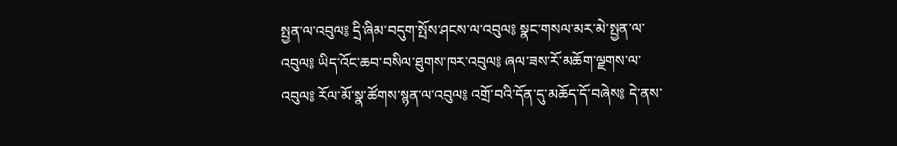སྤྱན་ལ་འབུལ༔ དྲི་ཞིམ་བདུག་སྤོས་ཤངས་ལ་འབུལ༔ སྣང་གསལ་མར་མེ་སྤྱན་ལ་འབུལ༔ ཡིད་འོང་ཆབ་བསིལ་ཐུགས་ཁར་འབུལ༔ ཞལ་ཟས་རོ་མཆོག་ལྗགས་ལ་འབུལ༔ རོལ་མོ་སྣ་ཚོགས་སྙན་ལ་འབུལ༔ འགྲོ་བའི་དོན་དུ་མཆོད་དོ་བཞེས༔ དེ་ནས་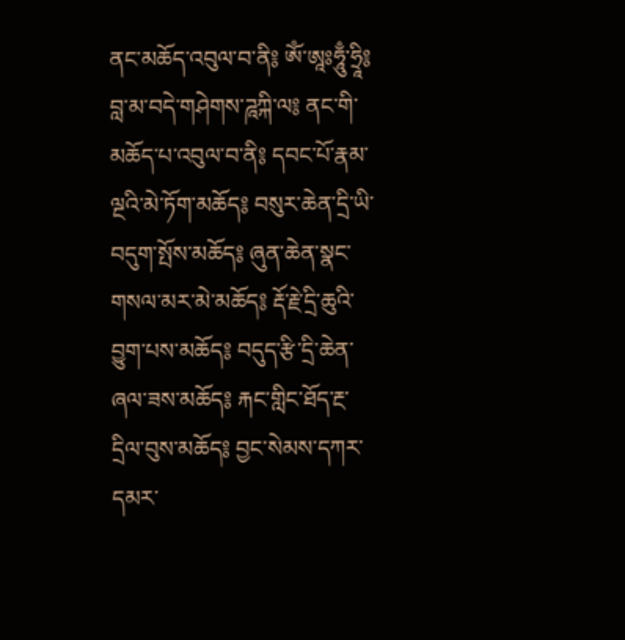ནང་མཆོད་འབུལ་བ་ནི༔ ཨོཾ་ཨཱཿཧཱུྃ་ཧྲཱི༔ བླ་མ་བདེ་གཤེགས་ཌཱཀྐི་ལ༔ ནང་གི་མཆོད་པ་འབུལ་བ་ནི༔ དབང་པོ་རྣམ་ལྔའི་མེ་ཏོག་མཆོད༔ བསུར་ཆེན་དྲི་ཡི་བདུག་སྤོས་མཆོད༔ ཞུན་ཆེན་སྣང་གསལ་མར་མེ་མཆོད༔ རྡོ་རྗེ་དྲི་ཆུའི་བྱུག་པས་མཆོད༔ བདུད་རྩི་དྲི་ཆེན་ཞལ་ཟས་མཆོད༔ རྐང་གླིང་ཐོད་རྔ་དྲིལ་བུས་མཆོད༔ བྱང་སེམས་དཀར་དམར་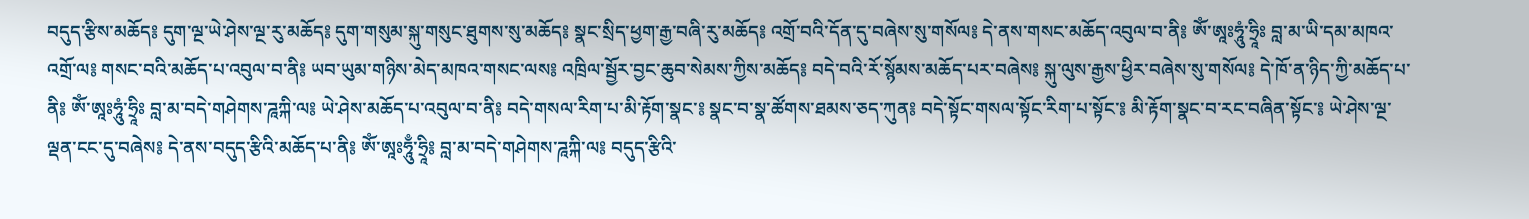བདུད་རྩིས་མཆོད༔ དུག་ལྔ་ཡེ་ཤེས་ལྔ་རུ་མཆོད༔ དུག་གསུམ་སྐུ་གསུང་ཐུགས་སུ་མཆོད༔ སྣང་སྲིད་ཕྱག་རྒྱ་བཞི་རུ་མཆོད༔ འགྲོ་བའི་དོན་དུ་བཞེས་སུ་གསོལ༔ དེ་ནས་གསང་མཆོད་འབུལ་བ་ནི༔ ཨོཾ་ཨཱཿཧཱུཾ་ཧྲཱིཿ བླ་མ་ཡི་དམ་མཁའ་འགྲོ་ལ༔ གསང་བའི་མཆོད་པ་འབུལ་བ་ནི༔ ཡབ་ཡུམ་གཉིས་མེད་མཁའ་གསང་ལས༔ འཁྲིལ་སྦྱོར་བྱང་ཆུབ་སེམས་ཀྱིས་མཆོད༔ བདེ་བའི་རོ་སྙོམས་མཆོད་པར་བཞེས༔ སྐུ་ལུས་རྒྱས་ཕྱིར་བཞེས་སུ་གསོལ༔ དེ་ཁོ་ན་ཉིད་ཀྱི་མཆོད་པ་ནི༔ ཨོཾ་ཨཱཿཧཱུཾ་ཧྲཱིཿ བླ་མ་བདེ་གཤེགས་ཌཱཀྐི་ལ༔ ཡེ་ཤེས་མཆོད་པ་འབུལ་བ་ནི༔ བདེ་གསལ་རིག་པ་མི་རྟོག་སྣང་༔ སྣང་བ་སྣ་ཚོགས་ཐམས་ཅད་ཀུན༔ བདེ་སྟོང་གསལ་སྟོང་རིག་པ་སྟོང་༔ མི་རྟོག་སྣང་བ་རང་བཞིན་སྟོང་༔ ཡེ་ཤེས་ལྔ་ལྡན་ངང་དུ་བཞེས༔ དེ་ནས་བདུད་རྩིའི་མཆོད་པ་ནི༔ ཨོཾ་ཨཱཿཧཱུྃ་ཧྲཱི༔ བླ་མ་བདེ་གཤེགས་ཌཱཀྐི་ལ༔ བདུད་རྩིའི་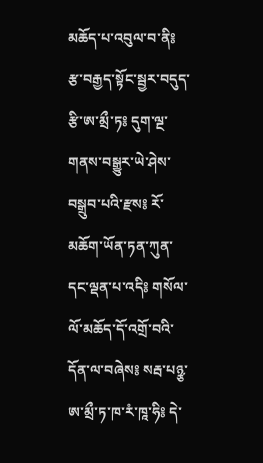མཆོད་པ་འབུལ་བ་ནི༔ རྩ་བརྒྱད་སྟོང་སྦྱར་བདུད་རྩི་ཨ་མྲྀ་ཏ༔ དུག་ལྔ་གནས་བསྒྱུར་ཡེ་ཤེས་བསྒྲུབ་པའི་རྫས༔ རོ་མཆོག་ཡོན་ཏན་ཀུན་དང་ལྡན་པ་འདི༔ གསོལ་ལོ་མཆོད་དོ་འགྲོ་བའི་དོན་ལ་བཞེས༔ སརྦ་པཉྩ་ཨ་མྲྀ་ཏ་ཁ་རཾ་ཁཱ་ཧི༔ དེ་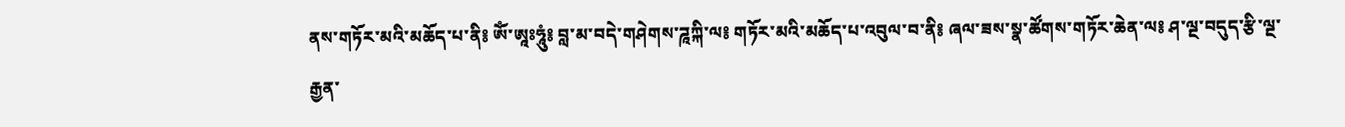ནས་གཏོར་མའི་མཆོད་པ་ནི༔ ཨོཾ་ཨཱཿཧཱུཾ༔ བླ་མ་བདེ་གཤེགས་ཌཱཀྐི་ལ༔ གཏོར་མའི་མཆོད་པ་འབུལ་བ་ནི༔ ཞལ་ཟས་སྣ་ཚོགས་གཏོར་ཆེན་ལ༔ ཤ་ལྔ་བདུད་རྩི་ལྔ་རྒྱན་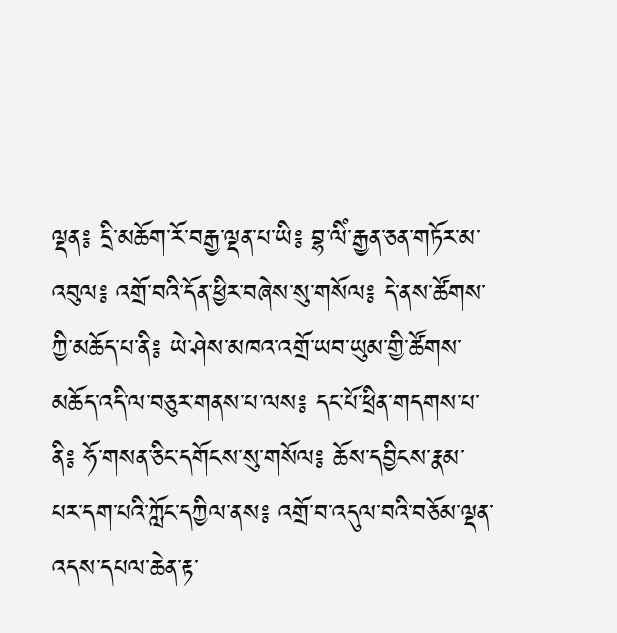ལྡན༔ དྲི་མཆོག་རོ་བརྒྱ་ལྡན་པ་ཡི༔ བྷ་ལིཾ་རྒྱན་ཅན་གཏོར་མ་འབུལ༔ འགྲོ་བའི་དོན་ཕྱིར་བཞེས་སུ་གསོལ༔ དེ་ནས་ཚོགས་ཀྱི་མཆོད་པ་ནི༔ ཡེ་ཤེས་མཁའ་འགྲོ་ཡབ་ཡུམ་གྱི་ཚོགས་མཆོད་འདི་ལ་བཅུར་གནས་པ་ལས༔ དང་པོ་ཕྲིན་གདགས་པ་ནི༔ ཧོ་གསན་ཅིང་དགོངས་སུ་གསོལ༔ ཆོས་དབྱིངས་རྣམ་པར་དག་པའི་ཀློང་དཀྱིལ་ནས༔ འགྲོ་བ་འདུལ་བའི་བཅོམ་ལྡན་འདས་དཔལ་ཆེན་རྟ་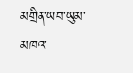མགྲིན་ཡབ་ཡུམ་མཁའ་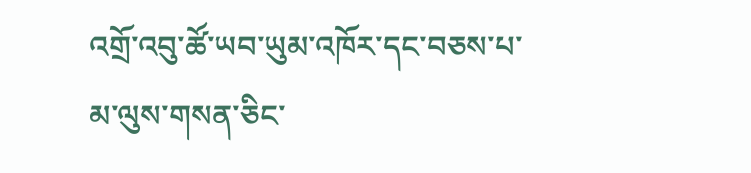འགྲོ་འབུ་ཚོ་ཡབ་ཡུམ་འཁོར་དང་བཅས་པ་མ་ལུས་གསན་ཅིང་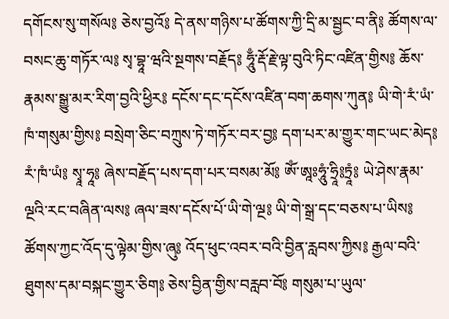དགོངས་སུ་གསོལ༔ ཅེས་བྱའོ༔ དེ་ནས་གཉིས་པ་ཚོགས་ཀྱི་དྲི་མ་སྦྱང་བ་ནི༔ ཚོགས་ལ་བསང་ཆུ་གཏོར་ལ༔ སྭ་བྷཱ་ཝའི་སྔགས་བརྗོད༔ ཧཱུྃ་རྡོ་རྗེ་ལྟ་བུའི་ཏིང་འཛིན་གྱིས༔ ཆོས་རྣམས་སྒྱུ་མར་རིག་བྱའི་ཕྱིར༔ དངོས་དང་དངོས་འཛིན་བག་ཆགས་ཀུན༔ ཡི་གེ་རཾ་ཡཾ་ཁཾ་གསུམ་གྱིས༔ བསྲེག་ཅིང་བཀྲུས་ཏེ་གཏོར་བར་བྱ༔ དག་པར་མ་གྱུར་གང་ཡང་མེད༔ རཾ་ཁཾ་ཡཾ༔ སྭཱ་ཧཱ༔ ཞེས་བརྗོད་པས་དག་པར་བསམ་མོ༔ ཨོཾ་ཨཱཿཧཱུཾ་ཧྲཱི༔ཏྲཱཾ༔ ཡེ་ཤེས་རྣམ་ལྔའི་རང་བཞིན་ལས༔ ཞལ་ཟས་དངོས་པོ་ཡི་གེ་ལྔ༔ ཡི་གེ་སྒྲ་དང་བཅས་པ་ཡིས༔ ཚོགས་ཀྱང་འོད་དུ་ལྟེམ་གྱིས་ཞུ༔ འོད་ཕུང་འབར་བའི་བྱིན་རླབས་ཀྱིས༔ རྒྱལ་བའི་ཐུགས་དམ་བསྐང་གྱུར་ཅིག༔ ཅེས་བྱིན་གྱིས་བརླབ་བོ༔ གསུམ་པ་ཡུལ་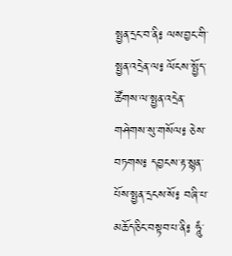སྤྱན་དྲང་བ་ནི༔ ལས་བྱང་གི་སྤྱན་འདྲེན་ལ༔ ལོངས་སྤྱོད་ཚོགས་ལ་སྤྱན་འདྲེན་གཤེགས་སུ་གསོལ༔ ཅེས་བཏགས༔ དབྱངས་རྟ་སྙན་པོས་སྤྱན་དྲངས་སོ༔ བཞི་པ་མཆོད་ཅིང་བསྟབ་པ་ནི༔ ཧཱུཾ་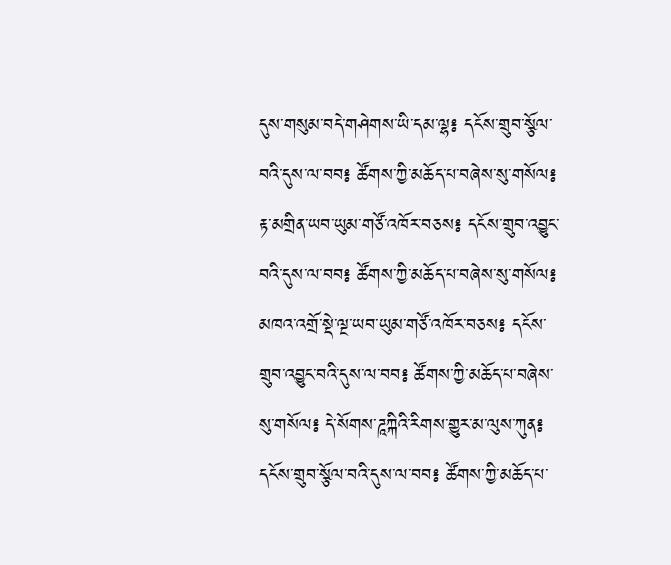དུས་གསུམ་བདེ་གཤེགས་ཡི་དམ་ལྷ༔ དངོས་གྲུབ་སྩོལ་བའི་དུས་ལ་བབ༔ ཚོགས་ཀྱི་མཆོད་པ་བཞེས་སུ་གསོལ༔ རྟ་མགྲིན་ཡབ་ཡུམ་གཙོ་འཁོར་བཅས༔ དངོས་གྲུབ་འབྱུང་བའི་དུས་ལ་བབ༔ ཚོགས་ཀྱི་མཆོད་པ་བཞེས་སུ་གསོལ༔ མཁའ་འགྲོ་སྡེ་ལྔ་ཡབ་ཡུམ་གཙོ་འཁོར་བཅས༔ དངོས་གྲུབ་འབྱུང་བའི་དུས་ལ་བབ༔ ཚོགས་ཀྱི་མཆོད་པ་བཞེས་སུ་གསོལ༔ དེ་སོགས་ཌཱཀྐིའི་རིགས་གྱུར་མ་ལུས་ཀུན༔ དངོས་གྲུབ་སྩོལ་བའི་དུས་ལ་བབ༔ ཚོགས་ཀྱི་མཆོད་པ་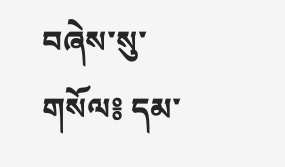བཞེས་སུ་གསོལ༔ དམ་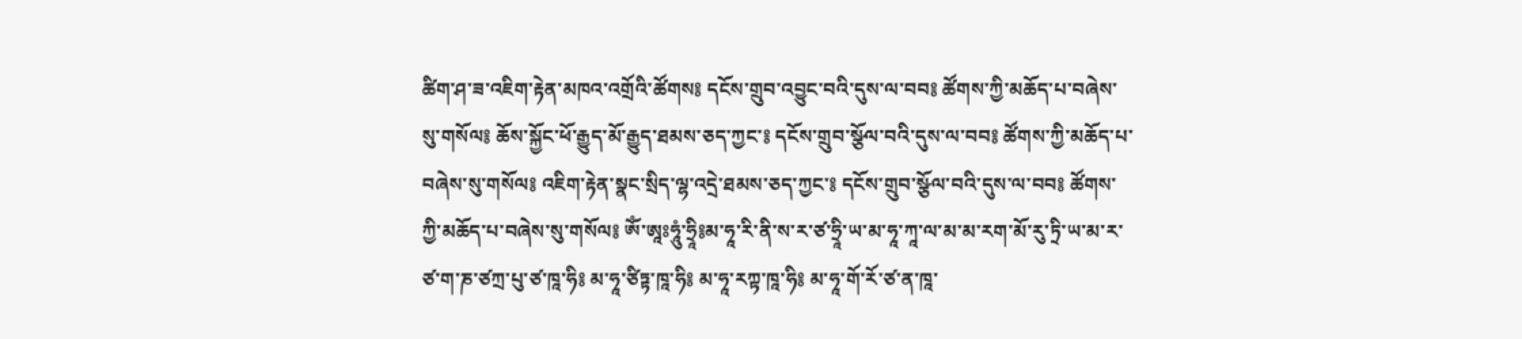ཚིག་ཤ་ཟ་འཇིག་རྟེན་མཁའ་འགྲོའི་ཚོགས༔ དངོས་གྲུབ་འབྱུང་བའི་དུས་ལ་བབ༔ ཚོགས་ཀྱི་མཆོད་པ་བཞེས་སུ་གསོལ༔ ཆོས་སྐྱོང་ཕོ་རྒྱུད་མོ་རྒྱུད་ཐམས་ཅད་ཀྱང་༔ དངོས་གྲུབ་སྩོལ་བའི་དུས་ལ་བབ༔ ཚོགས་ཀྱི་མཆོད་པ་བཞེས་སུ་གསོལ༔ འཇིག་རྟེན་སྣང་སྲིད་ལྷ་འདྲེ་ཐམས་ཅད་ཀྱང་༔ དངོས་གྲུབ་སྩོལ་བའི་དུས་ལ་བབ༔ ཚོགས་ཀྱི་མཆོད་པ་བཞེས་སུ་གསོལ༔ ཨོཾ་ཨཱཿཧཱུཾ་ཧྲཱི༔མ་ཧཱ་རི་ནི་ས་ར་ཙ་ཧྲཱི་ཡ་མ་ཧཱ་ཀཱ་ལ་མ་མ་རག་མོ་རུ་ཏྲི་ཡ་མ་ར་ཙ་ག་ཎ་ཙཀྲ་པུ་ཙ་ཁཱ་ཧི༔ མ་ཧཱ་ཙིཏྟ་ཁཱ་ཧི༔ མ་ཧཱ་རཀྟ་ཁཱ་ཧི༔ མ་ཧཱ་གོ་རོ་ཙ་ན་ཁཱ་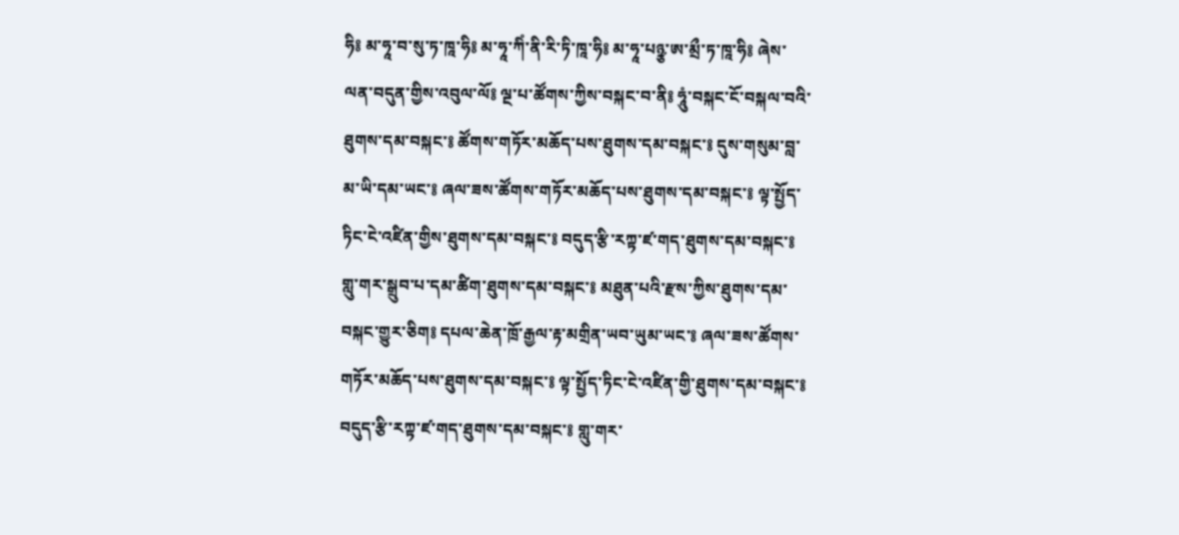ཧི༔ མ་ཧཱ་བ་སུ་ཏ་ཁཱ་ཧི༔ མ་ཧཱ་ཀིཾ་ནི་རི་ཏི་ཁཱ་ཧི༔ མ་ཧཱ་པཉྩ་ཨ་མྲྀ་ཏ་ཁཱ་ཧི༔ ཞེས་ལན་བདུན་གྱིས་འབུལ་ལོ༔ ལྔ་པ་ཚོགས་ཀྱིས་བསྐང་བ་ནི༔ ཧཱུཾ་བསྐང་ངོ་བསྐལ་བའི་ཐུགས་དམ་བསྐང་༔ ཚོགས་གཏོར་མཆོད་པས་ཐུགས་དམ་བསྐང་༔ དུས་གསུམ་བླ་མ་ཡི་དམ་ཡང་༔ ཞལ་ཟས་ཚོགས་གཏོར་མཆོད་པས་ཐུགས་དམ་བསྐང་༔ ལྟ་སྤྱོད་ཏིང་ངེ་འཛིན་གྱིས་ཐུགས་དམ་བསྐང་༔ བདུད་རྩི་རཀྟ་ཛ་གད་ཐུགས་དམ་བསྐང་༔ གླུ་གར་སྒྲུབ་པ་དམ་ཚིག་ཐུགས་དམ་བསྐང་༔ མཐུན་པའི་རྫས་ཀྱིས་ཐུགས་དམ་བསྐང་གྱུར་ཅིག༔ དཔལ་ཆེན་ཁྲོ་རྒྱལ་རྟ་མགྲིན་ཡབ་ཡུམ་ཡང་༔ ཞལ་ཟས་ཚོགས་གཏོར་མཆོད་པས་ཐུགས་དམ་བསྐང་༔ ལྟ་སྤྱོད་ཏིང་ངེ་འཛིན་གྱི་ཐུགས་དམ་བསྐང་༔ བདུད་རྩི་རཀྟ་ཛ་གད་ཐུགས་དམ་བསྐང་༔ གླུ་གར་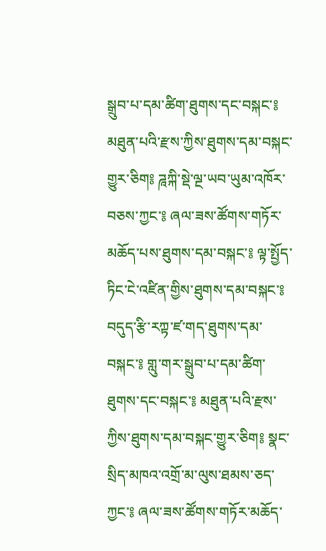སྒྲུབ་པ་དམ་ཚིག་ཐུགས་དང་བསྐང་༔ མཐུན་པའི་རྫས་ཀྱིས་ཐུགས་དམ་བསྐང་གྱུར་ཅིག༔ ཌཱཀྐི་སྡེ་ལྔ་ཡབ་ཡུམ་འཁོར་བཅས་ཀྱང་༔ ཞལ་ཟས་ཚོགས་གཏོར་མཆོད་པས་ཐུགས་དམ་བསྐང་༔ ལྟ་སྤྱོད་ཏིང་ངེ་འཛིན་གྱིས་ཐུགས་དམ་བསྐང་༔ བདུད་རྩི་རཀྟ་ཛ་གད་ཐུགས་དམ་བསྐང་༔ གླུ་གར་སྒྲུབ་པ་དམ་ཚིག་ཐུགས་དང་བསྐང་༔ མཐུན་པའི་རྫས་ཀྱིས་ཐུགས་དམ་བསྐང་གྱུར་ཅིག༔ སྣང་སྲིད་མཁའ་འགྲོ་མ་ལུས་ཐམས་ཅད་ཀྱང་༔ ཞལ་ཟས་ཚོགས་གཏོར་མཆོད་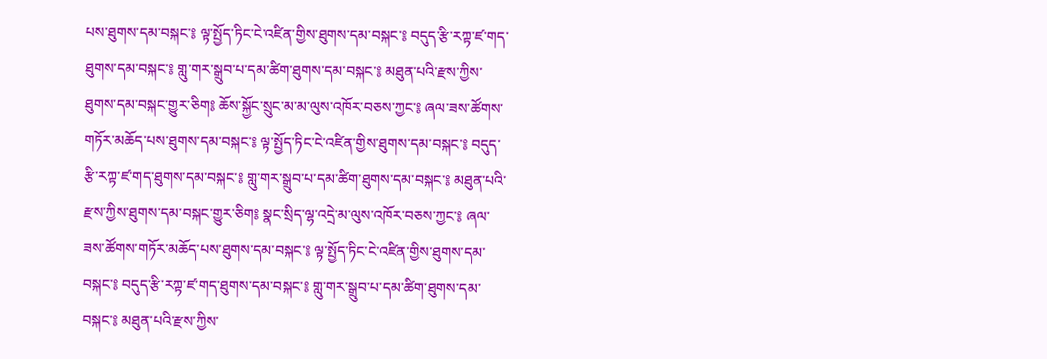པས་ཐུགས་དམ་བསྐང་༔ ལྟ་སྤྱོད་ཏིང་ངེ་འཛིན་གྱིས་ཐུགས་དམ་བསྐང་༔ བདུད་རྩི་རཀྟ་ཛ་གད་ཐུགས་དམ་བསྐང་༔ གླུ་གར་སྒྲུབ་པ་དམ་ཚིག་ཐུགས་དམ་བསྐང་༔ མཐུན་པའི་རྫས་ཀྱིས་ཐུགས་དམ་བསྐང་གྱུར་ཅིག༔ ཆོས་སྐྱོང་སྲུང་མ་མ་ལུས་འཁོར་བཅས་ཀྱང་༔ ཞལ་ཟས་ཚོགས་གཏོར་མཆོད་པས་ཐུགས་དམ་བསྐང་༔ ལྟ་སྤྱོད་ཏིང་ངེ་འཛིན་གྱིས་ཐུགས་དམ་བསྐང་༔ བདུད་རྩི་རཀྟ་ཛ་གད་ཐུགས་དམ་བསྐང་༔ གླུ་གར་སྒྲུབ་པ་དམ་ཚིག་ཐུགས་དམ་བསྐང་༔ མཐུན་པའི་རྫས་ཀྱིས་ཐུགས་དམ་བསྐང་གྱུར་ཅིག༔ སྣང་སྲིད་ལྷ་འདྲེ་མ་ལུས་འཁོར་བཅས་ཀྱང་༔ ཞལ་ཟས་ཚོགས་གཏོར་མཆོད་པས་ཐུགས་དམ་བསྐང་༔ ལྟ་སྤྱོད་ཏིང་ངེ་འཛིན་གྱིས་ཐུགས་དམ་བསྐང་༔ བདུད་རྩི་རཀྟ་ཛ་གད་ཐུགས་དམ་བསྐང་༔ གླུ་གར་སྒྲུབ་པ་དམ་ཚིག་ཐུགས་དམ་བསྐང་༔ མཐུན་པའི་རྫས་ཀྱིས་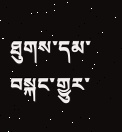ཐུགས་དམ་བསྐང་གྱུར་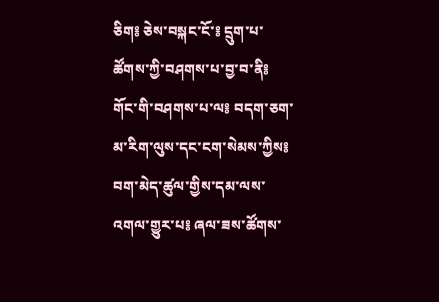ཅིག༔ ཅེས་བསྐང་ངོ་༔ དྲུག་པ་ཚོགས་ཀྱི་བཤགས་པ་བྱ་བ་ནི༔ གོང་གི་བཤགས་པ་ལ༔ བདག་ཅག་མ་རིག་ལུས་དང་ངག་སེམས་ཀྱིས༔ བག་མེད་ཚུལ་གྱིས་དམ་ལས་འགལ་གྱུར་པ༔ ཞལ་ཟས་ཚོགས་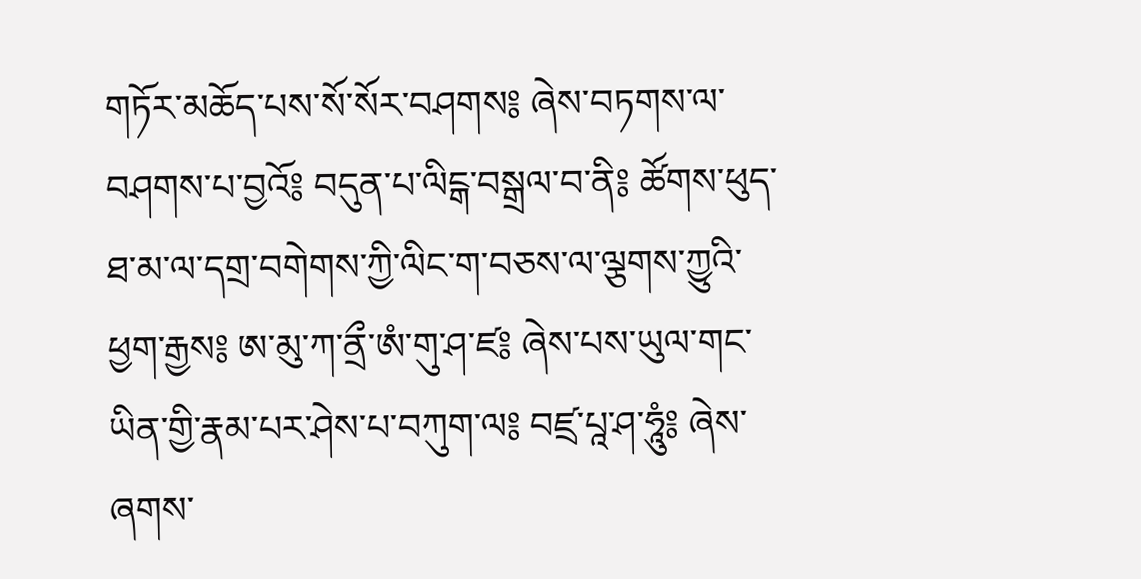གཏོར་མཆོད་པས་སོ་སོར་བཤགས༔ ཞེས་བཏགས་ལ་བཤགས་པ་བྱའོ༔ བདུན་པ་ལིངྒ་བསྒྲལ་བ་ནི༔ ཚོགས་ཕུད་ཐ་མ་ལ་དགྲ་བགེགས་ཀྱི་ལིང་ག་བཅས་ལ་ལྕགས་ཀྱུའི་ཕྱག་རྒྱས༔ ཨ་མུ་ཀ་ནྲྀ་ཨཾ་གུ་ཤ་ཛ༔ ཞེས་པས་ཡུལ་གང་ཡིན་གྱི་རྣམ་པར་ཤེས་པ་བཀུག་ལ༔ བཛྲ་པཱ་ཤ་ཧཱུཾ༔ ཞེས་ཞགས་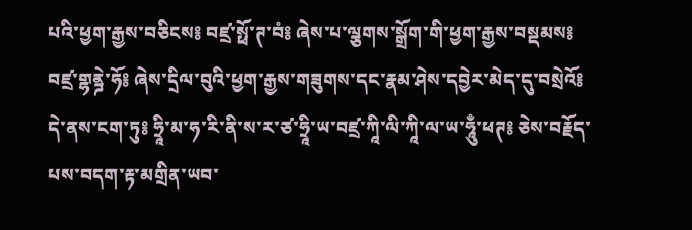པའི་ཕྱག་རྒྱས་བཅིངས༔ བཛྲ་སྥོ་ཊ་བཾ༔ ཞེས་པ་ལྕགས་སྒྲོག་གི་ཕྱག་རྒྱས་བསྡམས༔ བཛྲ་གྷནྜེ་ཧོ༔ ཞེས་དྲིལ་བུའི་ཕྱག་རྒྱས་གཟུགས་དང་རྣམ་ཤེས་དབྱེར་མེད་དུ་བསྲེའོ༔ དེ་ནས་ངག་ཏུ༔ ཧྲཱི་མ་ཧ་རི་ནི་ས་ར་ཙ་ཧྲཱི་ཡ་བཛྲ་ཀཱི་ལི་ཀཱི་ལ་ཡ་ཧཱུྃ་ཕཊ༔ ཅེས་བརྗོད་པས་བདག་རྟ་མགྲིན་ཡབ་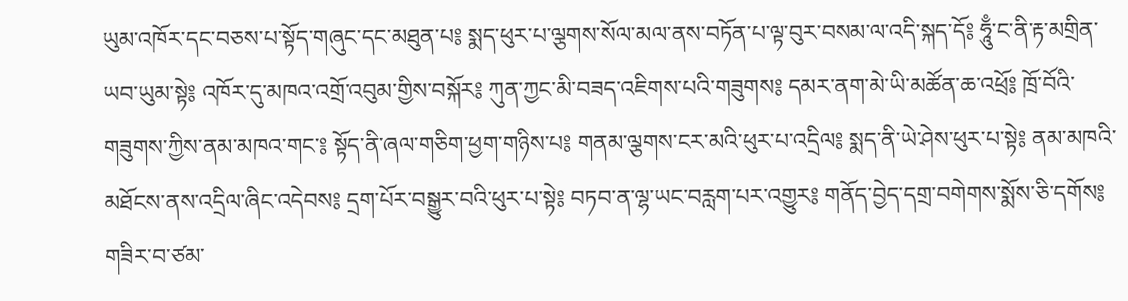ཡུམ་འཁོར་དང་བཅས་པ་སྟོད་གཞུང་དང་མཐུན་པ༔ སྨད་ཕུར་པ་ལྕགས་སོལ་མལ་ནས་བཏོན་པ་ལྟ་བུར་བསམ་ལ་འདི་སྐད་དོ༔ ཧཱུྃ་ང་ནི་རྟ་མགྲིན་ཡབ་ཡུམ་སྟེ༔ འཁོར་དུ་མཁའ་འགྲོ་འབུམ་གྱིས་བསྐོར༔ ཀུན་ཀྱང་མི་བཟད་འཇིགས་པའི་གཟུགས༔ དམར་ནག་མེ་ཡི་མཚོན་ཆ་འཕྲོ༔ ཁྲོ་བོའི་གཟུགས་ཀྱིས་ནམ་མཁའ་གང་༔ སྟོད་ནི་ཞལ་གཅིག་ཕྱག་གཉིས་པ༔ གནམ་ལྕགས་ངར་མའི་ཕུར་པ་འདྲིལ༔ སྨད་ནི་ཡེ་ཤེས་ཕུར་པ་སྟེ༔ ནམ་མཁའི་མཐོངས་ནས་འདྲིལ་ཞིང་འདེབས༔ དྲག་པོར་བསྒྱུར་བའི་ཕུར་པ་སྟེ༔ བཏབ་ན་ལྷ་ཡང་བརླག་པར་འགྱུར༔ གནོད་བྱེད་དགྲ་བགེགས་སྨོས་ཅི་དགོས༔ གཟིར་བ་ཙམ་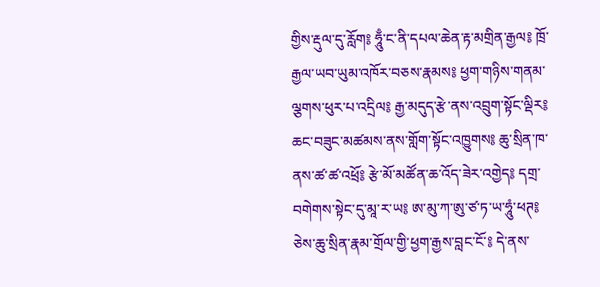གྱིས་རྡུལ་དུ་རློག༔ ཧཱུྃ་ང་ནི་དཔལ་ཆེན་རྟ་མགྲིན་རྒྱལ༔ ཁྲོ་རྒྱལ་ཡབ་ཡུམ་འཁོར་བཅས་རྣམས༔ ཕྱག་གཉིས་གནམ་ལྕགས་ཕུར་པ་འདྲིལ༔ རྒྱ་མདུད་རྩེ་ནས་འབྲུག་སྟོང་ལྡིར༔ ཆང་བཟུང་མཚམས་ནས་གློག་སྟོང་འཁྱུགས༔ ཆུ་སྲིན་ཁ་ནས་ཚ་ཚ་འཕྲོ༔ རྩེ་མོ་མཚོན་ཆ་འོད་ཟེར་འགྱེད༔ དགྲ་བགེགས་སྟེང་དུ་མཱ་ར་ཡ༔ ཨ་མུ་ཀ་ཨུ་ཙ་ཏ་ཡ་ཧཱུཾ་ཕཊ༔ ཅེས་ཆུ་སྲིན་རྣམ་གྲོལ་གྱི་ཕྱག་རྒྱས་བླང་ངོ་༔ དེ་ནས་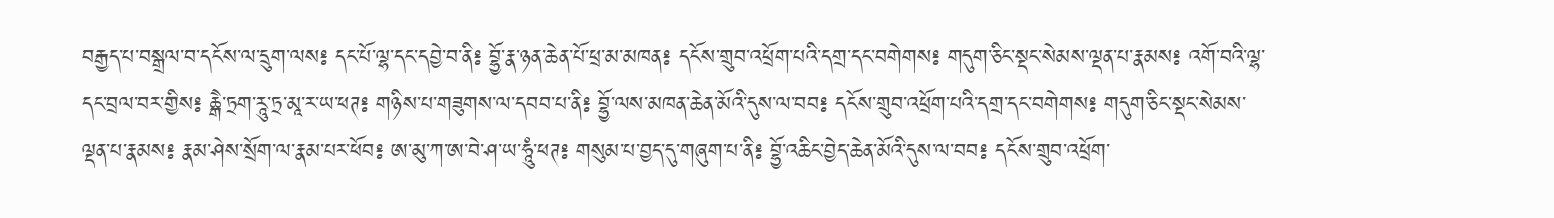བརྒྱད་པ་བསྒྲལ་བ་དངོས་ལ་དྲུག་ལས༔ དང་པོ་ལྷ་དང་དབྱེ་བ་ནི༔ བྷྱོ་རྣ་ཉན་ཆེན་པོ་ཕྲ་མ་མཁན༔ དངོས་གྲུབ་འཕྲོག་པའི་དགྲ་དང་བགེགས༔ གདུག་ཅིང་སྡང་སེམས་ལྡན་པ་རྣམས༔ འགོ་བའི་ལྷ་དང་བྲལ་བར་གྱིས༔ ཆྒཻ་ཏྲག་རཱུ་ཏྲ་མཱ་ར་ཡ་ཕཊ༔ གཉིས་པ་གཟུགས་ལ་དབབ་པ་ནི༔ བྷྱོ་ལས་མཁན་ཆེན་མོའི་དུས་ལ་བབ༔ དངོས་གྲུབ་འཕྲོག་པའི་དགྲ་དང་བགེགས༔ གདུག་ཅིང་སྡང་སེམས་ལྡན་པ་རྣམས༔ རྣམ་ཤེས་སྲོག་ལ་རྣམ་པར་ཕོབ༔ ཨ་མུ་ཀ་ཨ་བེ་ཤ་ཡ་ཧཱུཾ་ཕཊ༔ གསུམ་པ་བྱད་དུ་གཞུག་པ་ནི༔ བྷྱོ་འཆིང་བྱེད་ཆེན་མོའི་དུས་ལ་བབ༔ དངོས་གྲུབ་འཕྲོག་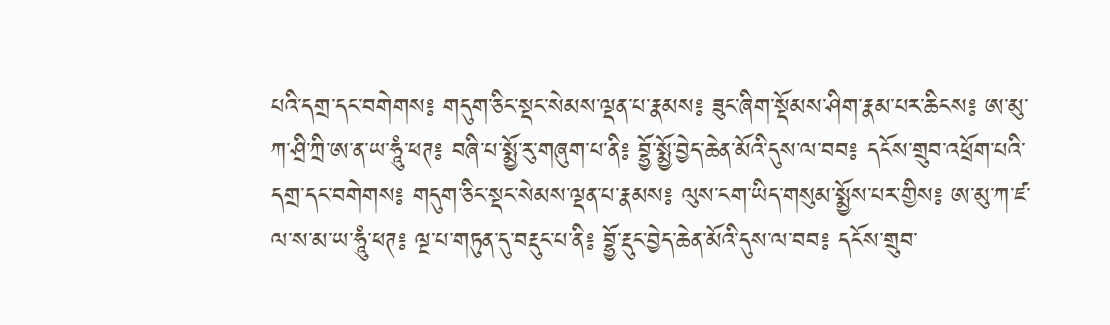པའི་དགྲ་དང་བགེགས༔ གདུག་ཅིང་སྡང་སེམས་ལྡན་པ་རྣམས༔ ཟུང་ཞིག་སྡོམས་ཤིག་རྣམ་པར་ཆིངས༔ ཨ་མུ་ཀ་ཤྲི་ཀྲི་ཨ་ན་ཡ་ཧཱུཾ་ཕཊ༔ བཞི་པ་སྨྱོ་རུ་གཞུག་པ་ནི༔ བྷྱོ་སྨྱོ་བྱེད་ཆེན་མོའི་དུས་ལ་བབ༔ དངོས་གྲུབ་འཕྲོག་པའི་དགྲ་དང་བགེགས༔ གདུག་ཅིང་སྡང་སེམས་ལྡན་པ་རྣམས༔ ལུས་ངག་ཡིད་གསུམ་སྨྱོས་པར་གྱིས༔ ཨ་མུ་ཀ་ཛ་ལ་ས་མ་ཡ་ཧཱུཾ་ཕཊ༔ ལྔ་པ་གཏུན་དུ་བརྡུང་པ་ནི༔ བྷྱོ་རྡུང་བྱེད་ཆེན་མོའི་དུས་ལ་བབ༔ དངོས་གྲུབ་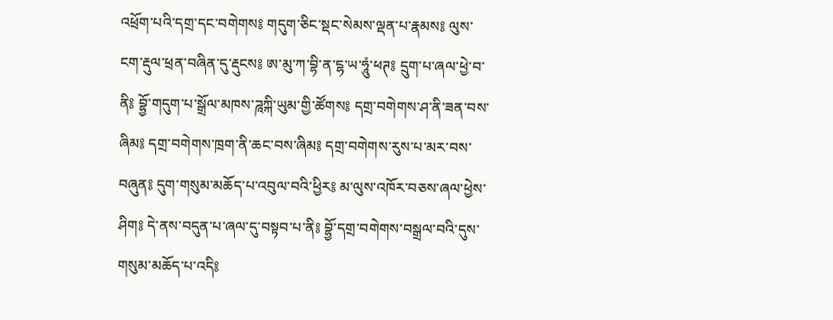འཕྲོག་པའི་དགྲ་དང་བགེགས༔ གདུག་ཅིང་སྡང་སེམས་ལྡན་པ་རྣམས༔ ལུས་ངག་རྡུལ་ཕྲན་བཞིན་དུ་རྡུངས༔ ཨ་མུ་ཀ་བྷི་ན་ངྷ་ཡ་ཧཱུཾ་ཕཊ༔ དྲུག་པ་ཞལ་ཕྱེ་བ་ནི༔ བྷྱོ་གདུག་པ་སྒྲོལ་མཁས་ཌཱཀྐི་ཡུམ་གྱི་ཚོགས༔ དགྲ་བགེགས་ཤ་ནི་ཟན་བས་ཞིམ༔ དགྲ་བགེགས་ཁྲག་ནི་ཆང་བས་ཞིམ༔ དགྲ་བགེགས་རུས་པ་མར་བས་བཞུན༔ དུག་གསུམ་མཆོད་པ་འབུལ་བའི་ཕྱིར༔ མ་ལུས་འཁོར་བཅས་ཞལ་ཕྱེས་ཤིག༔ དེ་ནས་བདུན་པ་ཞལ་དུ་བསྟབ་པ་ནི༔ བྷྱོ་དགྲ་བགེགས་བསྒྲལ་བའི་དུས་གསུམ་མཆོད་པ་འདི༔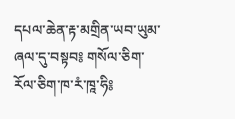དཔལ་ཆེན་རྟ་མགྲིན་ཡབ་ཡུམ་ཞལ་དུ་བསྟབ༔ གསོལ་ཅིག་རོལ་ཅིག་ཁ་རཾ་ཁཱ་ཧི༔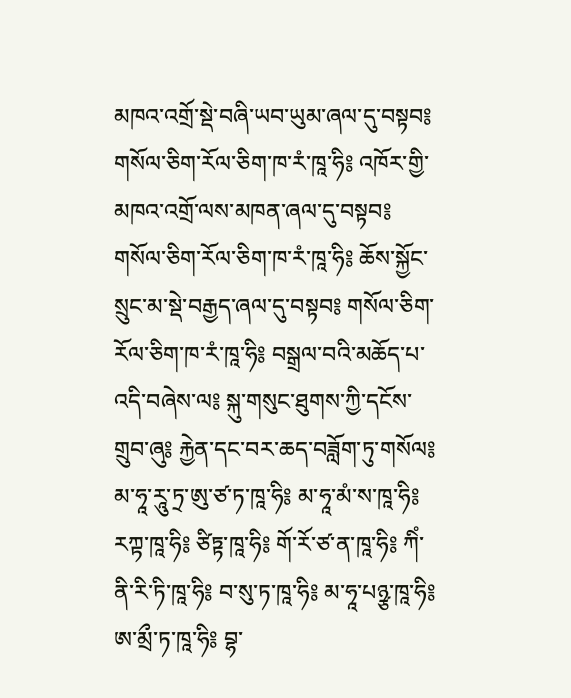མཁའ་འགྲོ་སྡེ་བཞི་ཡབ་ཡུམ་ཞལ་དུ་བསྟབ༔ གསོལ་ཅིག་རོལ་ཅིག་ཁ་རཾ་ཁཱ་ཧི༔ འཁོར་གྱི་མཁའ་འགྲོ་ལས་མཁན་ཞལ་དུ་བསྟབ༔ གསོལ་ཅིག་རོལ་ཅིག་ཁ་རཾ་ཁཱ་ཧི༔ ཆོས་སྐྱོང་སྲུང་མ་སྡེ་བརྒྱད་ཞལ་དུ་བསྟབ༔ གསོལ་ཅིག་རོལ་ཅིག་ཁ་རཾ་ཁཱ་ཧི༔ བསྒྲལ་བའི་མཆོད་པ་འདི་བཞེས་ལ༔ སྐུ་གསུང་ཐུགས་ཀྱི་དངོས་གྲུབ་ཞུ༔ རྐྱེན་དང་བར་ཆད་བཟློག་ཏུ་གསོལ༔ མ་ཧཱ་རཱུ་ཏྲ་ཨུ་ཙ་ཏ་ཁཱ་ཧི༔ མ་ཧཱ་མཾ་ས་ཁཱ་ཧི༔ རཀྟ་ཁཱ་ཧི༔ ཙིཏྟ་ཁཱ་ཧི༔ གོ་རོ་ཙ་ན་ཁཱ་ཧི༔ ཀིཾ་ནི་རི་ཏི་ཁཱ་ཧི༔ བ་སུ་ཏ་ཁཱ་ཧི༔ མ་ཧཱ་པཉྩ་ཁཱ་ཧི༔ ཨ་མྲྀ་ཏ་ཁཱ་ཧི༔ བྷ་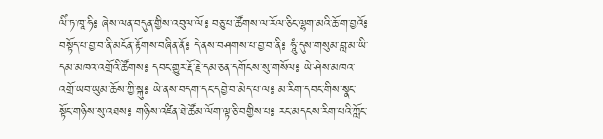ལིཾ་ཏ་ཁཱ་ཧི༔ ཞེས་ལན་བདུན་གྱིས་འབུལ་ལོ༔ བཅུ་པ་ཚོགས་ལ་རོལ་ཅིང་ལྷག་མའི་ཆོ་ག་བྱའོ༔ བསྟོད་པ་བྱ་བ་ནི་མངོན་རྟོགས་བཞིན་ནོ༔ དེ་ནས་བཤགས་པ་བྱ་བ་ནི༔ ཧཱུཾ་དུས་གསུམ་བླ་མ་ཡི་དམ་མཁའ་འགྲོའི་ཚོགས༔ དབང་གྱུར་རྡོ་རྗེ་དམ་ཅན་དགོངས་སུ་གསོལ༔ ཡེ་ཤེས་མཁའ་འགྲོ་ཡབ་ཡུམ་ཆོས་ཀྱི་སྐུ༔ ཡེ་ནས་བདག་དང་དབྱེ་བ་མེད་པ་ལ༔ མ་རིག་དབང་གིས་སྣང་སྟོང་གཉིས་སུ་འཐས༔ གཉིས་འཛིན་ཐེ་ཚོམ་ལོག་ལྟ་ཅི་བགྱིས་པ༔ རང་མདངས་རིག་པའི་ཀློང་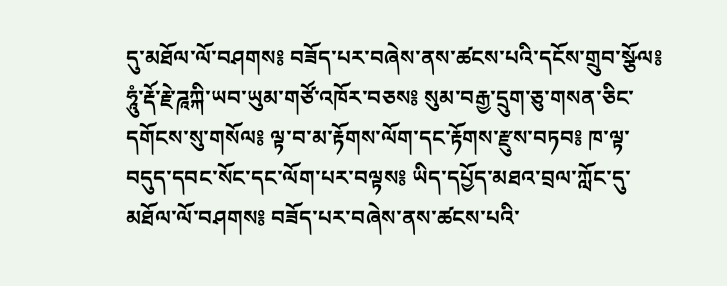དུ་མཐོལ་ལོ་བཤགས༔ བཟོད་པར་བཞེས་ནས་ཚངས་པའི་དངོས་གྲུབ་སྩོལ༔ ཧཱུཾ་རྡོ་རྗེ་ཌཱཀྐི་ཡབ་ཡུམ་གཙོ་འཁོར་བཅས༔ སུམ་བརྒྱ་དྲུག་ཅུ་གསན་ཅིང་དགོངས་སུ་གསོལ༔ ལྟ་བ་མ་རྟོགས་ལོག་དང་རྟོགས་རྫུས་བཏབ༔ ཁ་ལྟ་བདུད་དབང་སོང་དང་ལོག་པར་བལྟས༔ ཡིད་དཔྱོད་མཐའ་བྲལ་ཀློང་དུ་མཐོལ་ལོ་བཤགས༔ བཟོད་པར་བཞེས་ནས་ཚངས་པའི་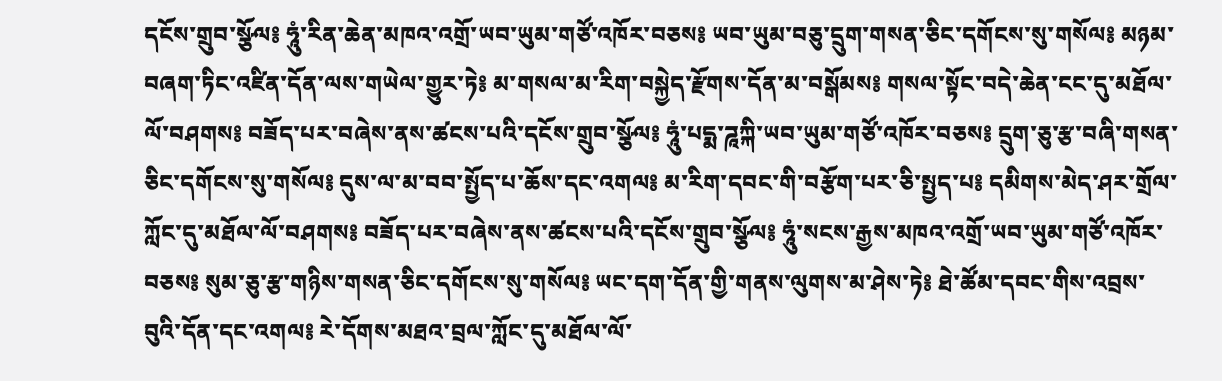དངོས་གྲུབ་སྩོལ༔ ཧཱུཾ་རིན་ཆེན་མཁའ་འགྲོ་ཡབ་ཡུམ་གཙོ་འཁོར་བཅས༔ ཡབ་ཡུམ་བཅུ་དྲུག་གསན་ཅིང་དགོངས་སུ་གསོལ༔ མཉམ་བཞག་ཏིང་འཛིན་དོན་ལས་གཡེལ་གྱུར་ཏེ༔ མ་གསལ་མ་རིག་བསྐྱེད་རྫོགས་དོན་མ་བསྒོམས༔ གསལ་སྟོང་བདེ་ཆེན་ངང་དུ་མཐོལ་ལོ་བཤགས༔ བཟོད་པར་བཞེས་ནས་ཚངས་པའི་དངོས་གྲུབ་སྩོལ༔ ཧཱུཾ་པདྨ་ཌཱཀྐི་ཡབ་ཡུམ་གཙོ་འཁོར་བཅས༔ དྲུག་ཅུ་རྩ་བཞི་གསན་ཅིང་དགོངས་སུ་གསོལ༔ དུས་ལ་མ་བབ་སྤྱོད་པ་ཆོས་དང་འགལ༔ མ་རིག་དབང་གི་བརྩོག་པར་ཅི་སྤྱད་པ༔ དམིགས་མེད་ཤར་གྲོལ་ཀློང་དུ་མཐོལ་ལོ་བཤགས༔ བཟོད་པར་བཞེས་ནས་ཚངས་པའི་དངོས་གྲུབ་སྩོལ༔ ཧཱུཾ་སངས་རྒྱས་མཁའ་འགྲོ་ཡབ་ཡུམ་གཙོ་འཁོར་བཅས༔ སུམ་ཅུ་རྩ་གཉིས་གསན་ཅིང་དགོངས་སུ་གསོལ༔ ཡང་དག་དོན་གྱི་གནས་ལུགས་མ་ཤེས་ཏེ༔ ཐེ་ཚོམ་དབང་གིས་འབྲས་བུའི་དོན་དང་འགལ༔ རེ་དོགས་མཐའ་བྲལ་ཀློང་དུ་མཐོལ་ལོ་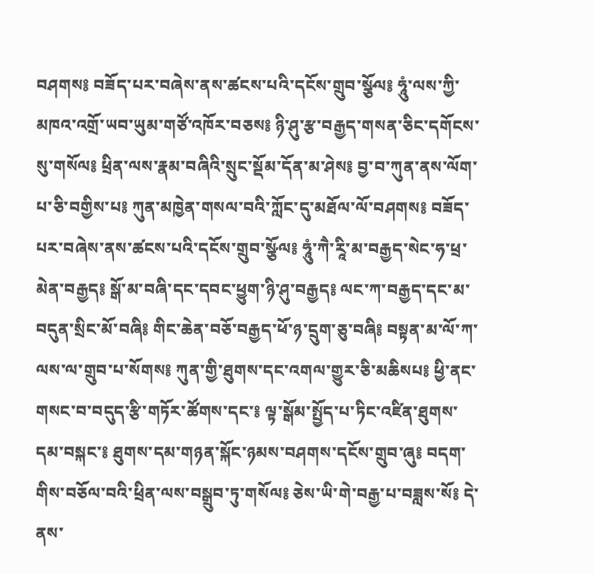བཤགས༔ བཟོད་པར་བཞེས་ནས་ཚངས་པའི་དངོས་གྲུབ་སྩོལ༔ ཧཱུཾ་ལས་ཀྱི་མཁའ་འགྲོ་ཡབ་ཡུམ་གཙོ་འཁོར་བཅས༔ ཉི་ཤུ་རྩ་བརྒྱད་གསན་ཅིང་དགོངས་སུ་གསོལ༔ ཕྲིན་ལས་རྣམ་བཞིའི་སྲུང་སྡོམ་དོན་མ་ཤེས༔ བྱ་བ་ཀུན་ནས་ལོག་པ་ཅི་བགྱིས་པ༔ ཀུན་མཁྱེན་གསལ་བའི་ཀློང་དུ་མཐོལ་ལོ་བཤགས༔ བཟོད་པར་བཞེས་ནས་ཚངས་པའི་དངོས་གྲུབ་སྩོལ༔ ཧཱུཾ་ཀཻ་རཱི་མ་བརྒྱད་སེང་ཧ་ཕྲ་མེན་བརྒྱད༔ སྒོ་མ་བཞི་དང་དབང་ཕྱུག་ཉི་ཤུ་བརྒྱད༔ ལང་ཀ་བརྒྱད་དང་མ་བདུན་སྲིང་མོ་བཞི༔ གིང་ཆེན་བཅོ་བརྒྱད་ཕོ་ཉ་དྲུག་ཅུ་བཞི༔ བསྟན་མ་ལོ་ཀ་ལས་ལ་གྲུབ་པ་སོགས༔ ཀུན་གྱི་ཐུགས་དང་འགལ་གྱུར་ཅི་མཆིསཔ༔ ཕྱི་ནང་གསང་བ་བདུད་རྩི་གཏོར་ཚོགས་དང་༔ ལྟ་སྒོམ་སྤྱོད་པ་ཏིང་འཛིན་ཐུགས་དམ་བསྐང་༔ ཐུགས་དམ་གཉན་སྐོང་ཉམས་བཤགས་དངོས་གྲུབ་ཞུ༔ བདག་གིས་བཅོལ་བའི་ཕྲིན་ལས་བསྒྲུབ་ཏུ་གསོལ༔ ཅེས་ཡི་གེ་བརྒྱ་པ་བཟླས་སོ༔ དེ་ནས་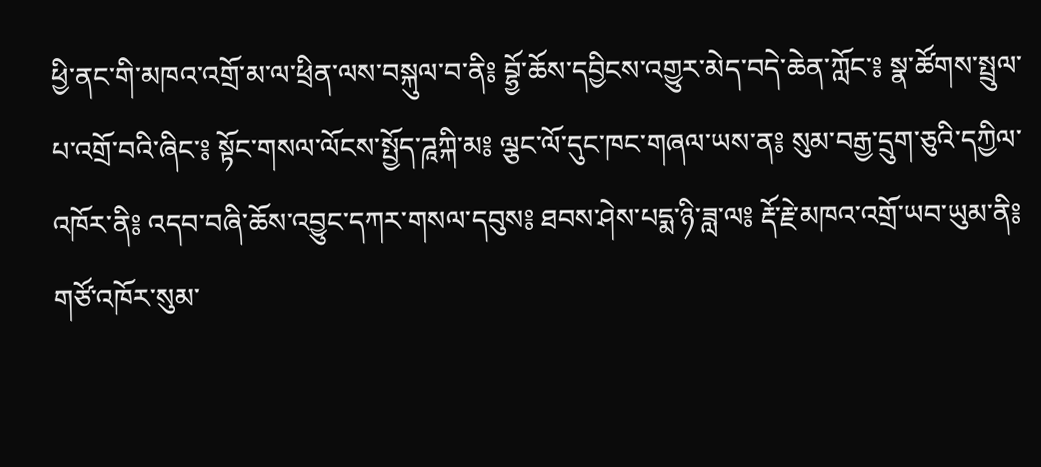ཕྱི་ནང་གི་མཁའ་འགྲོ་མ་ལ་ཕྲིན་ལས་བསྐུལ་བ་ནི༔ བྷྱོ་ཆོས་དབྱིངས་འགྱུར་མེད་བདེ་ཆེན་ཀློང་༔ སྣ་ཚོགས་སྤྲུལ་པ་འགྲོ་བའི་ཞིང་༔ སྟོང་གསལ་ལོངས་སྤྱོད་ཌཱཀྐི་མ༔ ལྕང་ལོ་དུང་ཁང་གཞལ་ཡས་ན༔ སུམ་བརྒྱ་དྲུག་ཅུའི་དཀྱིལ་འཁོར་ནི༔ འདབ་བཞི་ཆོས་འབྱུང་དཀར་གསལ་དབུས༔ ཐབས་ཤེས་པདྨ་ཉི་ཟླ་ལ༔ རྡོ་རྗེ་མཁའ་འགྲོ་ཡབ་ཡུམ་ནི༔ གཙོ་འཁོར་སུམ་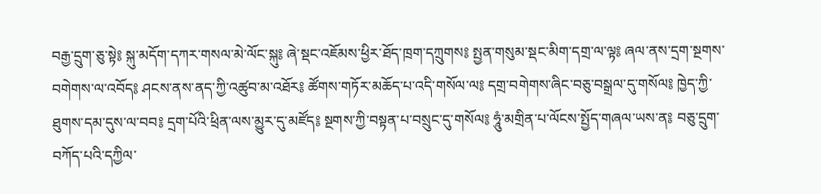བརྒྱ་དྲུག་ཅུ་སྟེ༔ སྐུ་མདོག་དཀར་གསལ་མེ་ལོང་སྐུ༔ ཞེ་སྡང་འཇོམས་ཕྱིར་ཐོད་ཁྲག་དཀྲུགས༔ སྤྱན་གསུམ་སྡང་མིག་དགྲ་ལ་ལྟ༔ ཞལ་ནས་དྲག་སྔགས་བགེགས་ལ་འབོད༔ ཤངས་ནས་ནད་ཀྱི་འཚུབ་མ་འཐོར༔ ཚོགས་གཏོར་མཆོད་པ་འདི་གསོལ་ལ༔ དགྲ་བགེགས་ཞིང་བཅུ་བསྒྲལ་དུ་གསོལ༔ ཁྱེད་ཀྱི་ཐུགས་དམ་དུས་ལ་བབ༔ དྲག་པོའི་ཕྲིན་ལས་མྱུར་དུ་མཛོད༔ སྔགས་ཀྱི་བསྟན་པ་བསྲུང་དུ་གསོལ༔ ཧཱུཾ་མགྲིན་པ་ལོངས་སྤྱོད་གཞལ་ཡས་ན༔ བཅུ་དྲུག་བཀོད་པའི་དཀྱིལ་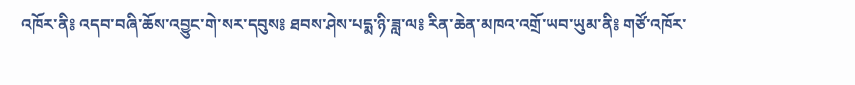འཁོར་ནི༔ འདབ་བཞི་ཆོས་འབྱུང་གེ་སར་དབུས༔ ཐབས་ཤེས་པདྨ་ཉི་ཟླ་ལ༔ རིན་ཆེན་མཁའ་འགྲོ་ཡབ་ཡུམ་ནི༔ གཙོ་འཁོར་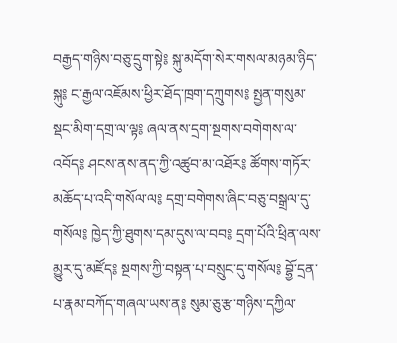བརྒྱད་གཉིས་བཅུ་དྲུག་སྟེ༔ སྐུ་མདོག་སེར་གསལ་མཉམ་ཉིད་སྐུ༔ ང་རྒྱལ་འཇོམས་ཕྱིར་ཐོད་ཁྲག་དཀྲུགས༔ སྤྱན་གསུམ་སྡང་མིག་དགྲ་ལ་ལྟ༔ ཞལ་ནས་དྲག་སྔགས་བགེགས་ལ་འབོད༔ ཤངས་ནས་ནད་ཀྱི་འཚུབ་མ་འཐོར༔ ཚོགས་གཏོར་མཆོད་པ་འདི་གསོལ་ལ༔ དགྲ་བགེགས་ཞིང་བཅུ་བསྒྲལ་དུ་གསོལ༔ ཁྱེད་ཀྱི་ཐུགས་དམ་དུས་ལ་བབ༔ དྲག་པོའི་ཕྲིན་ལས་མྱུར་དུ་མཛོད༔ སྔགས་ཀྱི་བསྟན་པ་བསྲུང་དུ་གསོལ༔ བྷྱོ་དྲན་པ་རྣམ་བཀོད་གཞལ་ཡས་ན༔ སུམ་ཅུ་རྩ་གཉིས་དཀྱིལ་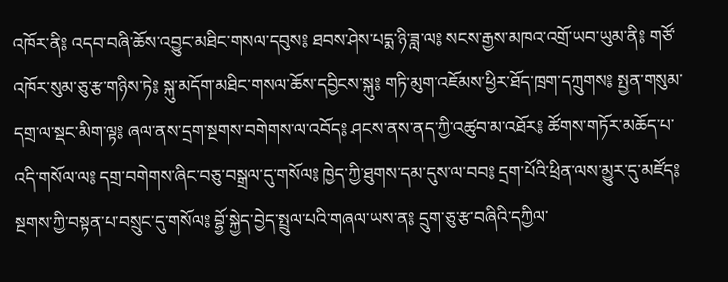འཁོར་ནི༔ འདབ་བཞི་ཆོས་འབྱུང་མཐིང་གསལ་དབུས༔ ཐབས་ཤེས་པདྨ་ཉི་ཟླ་ལ༔ སངས་རྒྱས་མཁའ་འགྲོ་ཡབ་ཡུམ་ནི༔ གཙོ་འཁོར་སུམ་ཅུ་རྩ་གཉིས་ཏེ༔ སྐུ་མདོག་མཐིང་གསལ་ཆོས་དབྱིངས་སྐུ༔ གཏི་མུག་འཇོམས་ཕྱིར་ཐོད་ཁྲག་དཀྲུགས༔ སྤྱན་གསུམ་དགྲ་ལ་སྡང་མིག་ལྟ༔ ཞལ་ནས་དྲག་སྔགས་བགེགས་ལ་འབོད༔ ཤངས་ནས་ནད་ཀྱི་འཚུབ་མ་འཐོར༔ ཚོགས་གཏོར་མཆོད་པ་འདི་གསོལ་ལ༔ དགྲ་བགེགས་ཞིང་བཅུ་བསྒྲལ་དུ་གསོལ༔ ཁྱེད་ཀྱི་ཐུགས་དམ་དུས་ལ་བབ༔ དྲག་པོའི་ཕྲིན་ལས་མྱུར་དུ་མཛོད༔ སྔགས་ཀྱི་བསྟན་པ་བསྲུང་དུ་གསོལ༔ བྷྱོ་སྐྱེད་བྱེད་སྤྲུལ་པའི་གཞལ་ཡས་ན༔ དྲུག་ཅུ་རྩ་བཞིའི་དཀྱིལ་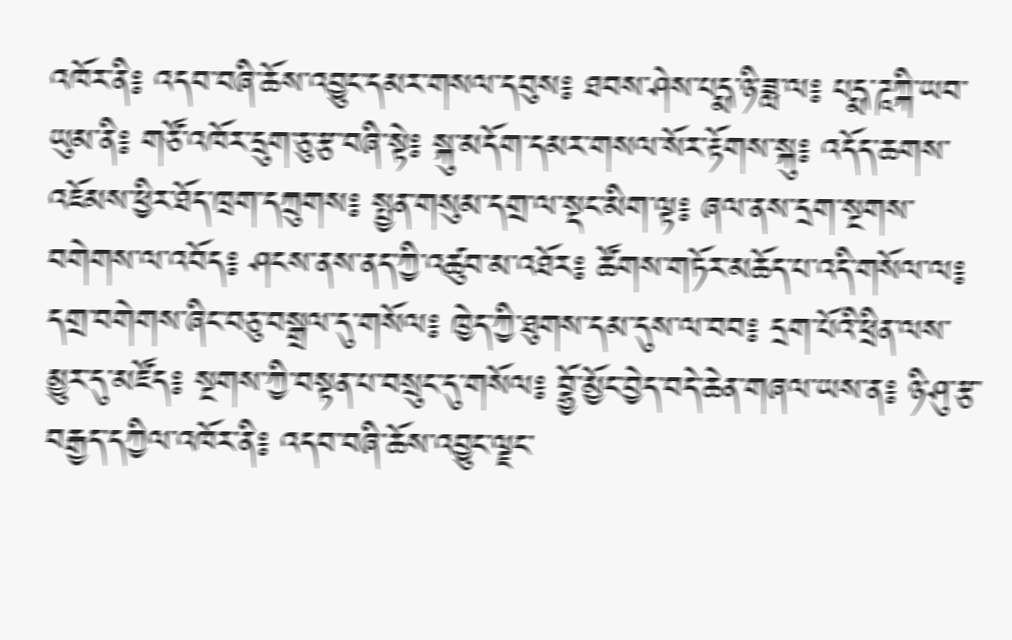འཁོར་ནི༔ འདབ་བཞི་ཆོས་འབྱུང་དམར་གསལ་དབུས༔ ཐབས་ཤེས་པདྨ་ཉི་ཟླ་ལ༔ པདྨ་ཌཱཀྐི་ཡབ་ཡུམ་ནི༔ གཙོ་འཁོར་དྲུག་ཅུ་རྩ་བཞི་སྟེ༔ སྐུ་མདོག་དམར་གསལ་སོར་རྟོགས་སྐུ༔ འདོད་ཆགས་འཇོམས་ཕྱིར་ཐོད་ཁྲག་དཀྲུགས༔ སྤྱན་གསུམ་དགྲ་ལ་སྡང་མིག་ལྟ༔ ཞལ་ནས་དྲག་སྔགས་བགེགས་ལ་འབོད༔ ཤངས་ནས་ནད་ཀྱི་འཚུབ་མ་འཐོར༔ ཚོགས་གཏོར་མཆོད་པ་འདི་གསོལ་ལ༔ དགྲ་བགེགས་ཞིང་བཅུ་བསྒྲལ་དུ་གསོལ༔ ཁྱེད་ཀྱི་ཐུགས་དམ་དུས་ལ་བབ༔ དྲག་པོའི་ཕྲིན་ལས་མྱུར་དུ་མཛོད༔ སྔགས་ཀྱི་བསྟན་པ་བསྲུང་དུ་གསོལ༔ བྷྱོ་མྱོང་བྱེད་བདེ་ཆེན་གཞལ་ཡས་ན༔ ཉི་ཤུ་རྩ་བརྒྱད་དཀྱིལ་འཁོར་ནི༔ འདབ་བཞི་ཆོས་འབྱུང་ལྗང་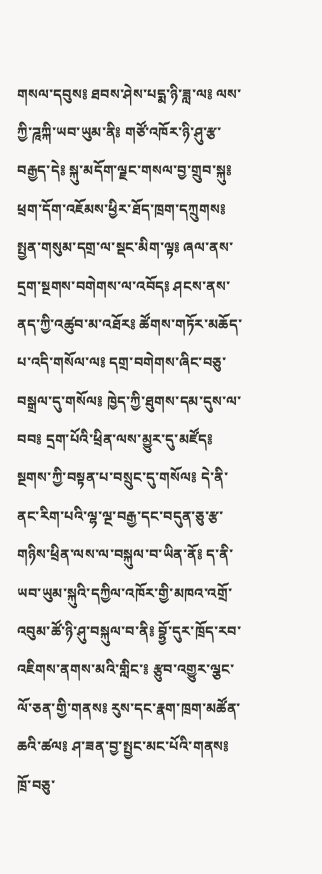གསལ་དབུས༔ ཐབས་ཤེས་པདྨ་ཉི་ཟླ་ལ༔ ལས་ཀྱི་ཌཱཀྐི་ཡབ་ཡུམ་ནི༔ གཙོ་འཁོར་ཉི་ཤུ་རྩ་བརྒྱད་དེ༔ སྐུ་མདོག་ལྗང་གསལ་བྱ་གྲུབ་སྐུ༔ ཕྲག་དོག་འཇོམས་ཕྱིར་ཐོད་ཁྲག་དཀྲུགས༔ སྤྱན་གསུམ་དགྲ་ལ་སྡང་མིག་ལྟ༔ ཞལ་ནས་དྲག་སྔགས་བགེགས་ལ་འབོད༔ ཤངས་ནས་ནད་ཀྱི་འཚུབ་མ་འཐོར༔ ཚོགས་གཏོར་མཆོད་པ་འདི་གསོལ་ལ༔ དགྲ་བགེགས་ཞིང་བཅུ་བསྒྲལ་དུ་གསོལ༔ ཁྱེད་ཀྱི་ཐུགས་དམ་དུས་ལ་བབ༔ དྲག་པོའི་ཕྲིན་ལས་མྱུར་དུ་མཛོད༔ སྔགས་ཀྱི་བསྟན་པ་བསྲུང་དུ་གསོལ༔ དེ་ནི་ནང་རིག་པའི་ལྷ་ལྔ་བརྒྱ་དང་བདུན་ཅུ་རྩ་གཉིས་ཕྲིན་ལས་ལ་བསྐུལ་བ་ཡིན་ནོ༔ ད་ནི་ཡབ་ཡུམ་སྐུའི་དཀྱིལ་འཁོར་གྱི་མཁའ་འགྲོ་འབུམ་ཚོ་ཉི་ཤུ་བསྐུལ་བ་ནི༔ བྷྱོ་དུར་ཁྲོད་རབ་འཇིགས་ནགས་མའི་གླིང་༔ རྩུབ་འགྱུར་ལྕང་ལོ་ཅན་གྱི་གནས༔ རུས་དང་རྣག་ཁྲག་མཚོན་ཆའི་ཚལ༔ ཤ་ཟན་བྱ་སྤྱང་མང་པོའི་གནས༔ ཁྲོ་བཅུ་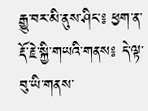རྒྱུ་བར་མི་ནུས་ཤིང་༔ ཕྱག་ན་རྡོ་རྗེ་སྐྱི་གཡའི་གནས༔ དེ་ལྟ་བུ་ཡི་གནས་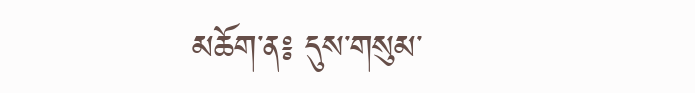མཆོག་ན༔ དུས་གསུམ་